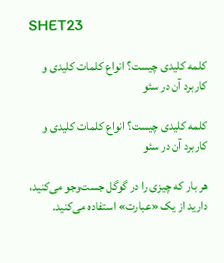SHET23

کلمه کلیدی چیست؟ انواع کلمات کلیدی و کاربرد آن در سئو

کلمه کلیدی چیست؟ انواع کلمات کلیدی و کاربرد آن در سئو

هر بار که چیزی را در گوگل جست‌وجو می‌کنید، دارید از یک «عبارت» استفاده می‌کنید.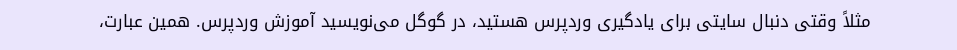مثلاً وقتی دنبال سایتی برای یادگیری وردپرس هستید، در گوگل می‌نویسید آموزش وردپرس. همین عبارت،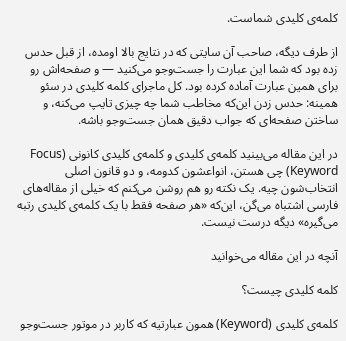کلمه‌ی کلیدی شماست.

از طرف دیگه، صاحب آن سایتی که در نتایج بالا اومده، از قبل حدس زده بود که شما این عبارت را جست‌وجو می‌کنید — و صفحه‌اش رو برای همین عبارت آماده کرده بود. کل ماجرای کلمه کلیدی در سئو همینه: حدس زدن این‌که مخاطب شما چه چیزی تایپ می‌کنه، و ساختن صفحه‌ای که جواب دقیق همان جست‌وجو باشه.

در این مقاله می‌بینید کلمه‌ی کلیدی و کلمه‌ی کلیدی کانونی (Focus Keyword) چی هستن، انواعشون کدومه، و دو قانون اصلی انتخاب‌شون چیه. یک نکته رو هم روشن می‌کنم که خیلی از مقاله‌های فارسی اشتباه می‌گن، این‌که «هر صفحه فقط با یک کلمه‌ی کلیدی رتبه می‌گیره» دیگه درست نیست.

آنچه در این مقاله می‌خوانید

کلمه کلیدی چیست؟

کلمه‌ی کلیدی (Keyword) همون عبارتیه که کاربر در موتور جست‌وجو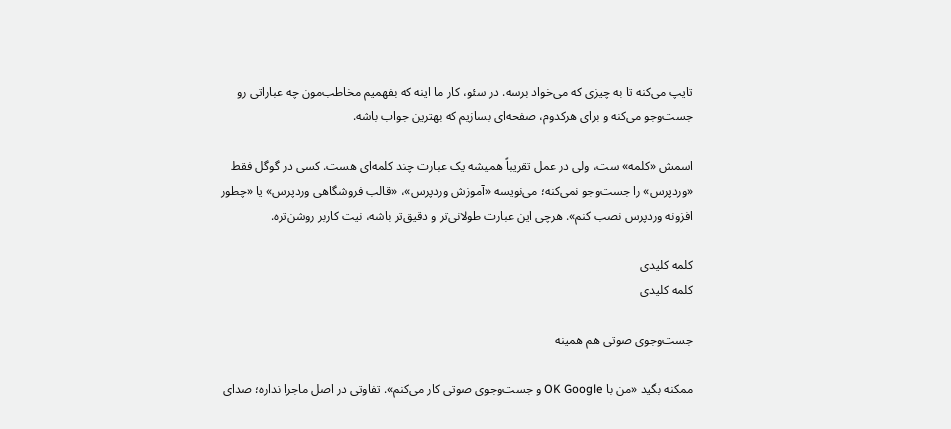تایپ می‌کنه تا به چیزی که می‌خواد برسه. در سئو، کار ما اینه که بفهمیم مخاطب‌مون چه عباراتی رو جست‌وجو می‌کنه و برای هرکدوم، صفحه‌ای بسازیم که بهترین جواب باشه.

اسمش «کلمه» ست، ولی در عمل تقریباً همیشه یک عبارت چند کلمه‌ای هست. کسی در گوگل فقط «وردپرس» را جست‌وجو نمی‌کنه؛ می‌نویسه «آموزش وردپرس»، «قالب فروشگاهی وردپرس» یا «چطور افزونه وردپرس نصب کنم». هرچی این عبارت طولانی‌تر و دقیق‌تر باشه، نیت کاربر روشن‌تره.

کلمه کلیدی
کلمه کلیدی

جست‌وجوی صوتی هم همینه

ممکنه بگید «من با OK Google و جست‌وجوی صوتی کار می‌کنم». تفاوتی در اصل ماجرا نداره؛ صدای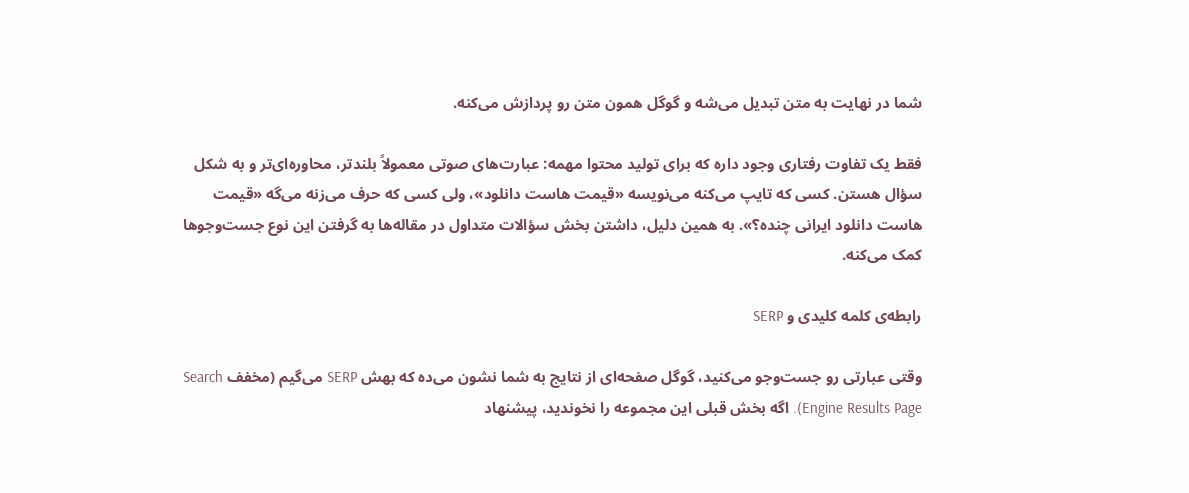شما در نهایت به متن تبدیل می‌شه و گوگل همون متن رو پردازش می‌کنه.

فقط یک تفاوت رفتاری وجود داره که برای تولید محتوا مهمه: عبارت‌های صوتی معمولاً بلندتر، محاوره‌ای‌تر و به شکل سؤال هستن. کسی که تایپ می‌کنه می‌نویسه «قیمت هاست دانلود»، ولی کسی که حرف می‌زنه می‌گه «قیمت هاست دانلود ایرانی چنده؟». به همین دلیل، داشتن بخش سؤالات متداول در مقاله‌ها به گرفتن این نوع جست‌وجوها کمک می‌کنه.

رابطه‌ی کلمه کلیدی و SERP

وقتی عبارتی رو جست‌وجو می‌کنید، گوگل صفحه‌ای از نتایج به شما نشون می‌ده که بهش SERP می‌گیم (مخفف Search Engine Results Page). اگه بخش قبلی این مجموعه را نخوندید، پیشنهاد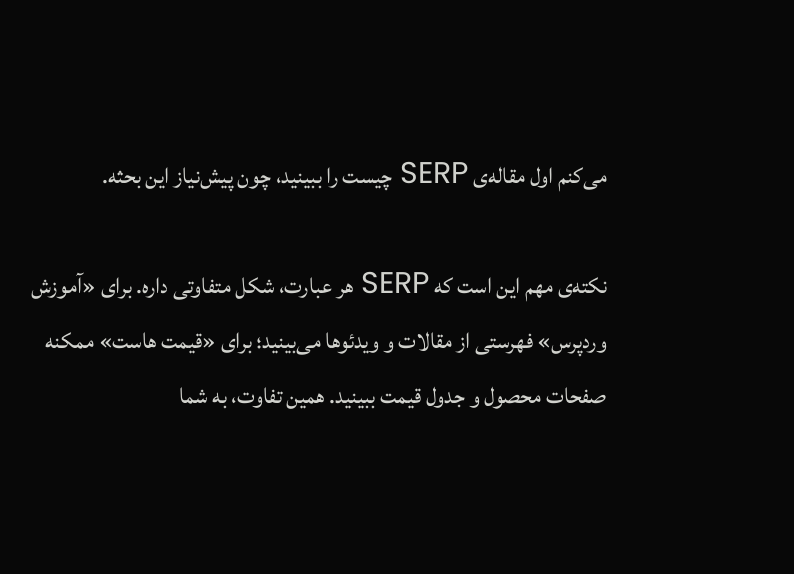می‌کنم اول مقاله‌ی SERP چیست را ببینید، چون پیش‌نیاز این بحثه.

نکته‌ی مهم این است که SERP هر عبارت، شکل متفاوتی داره. برای «آموزش وردپرس» فهرستی از مقالات و ویدئوها می‌بینید؛ برای «قیمت هاست» ممکنه صفحات محصول و جدول قیمت ببینید. همین تفاوت، به شما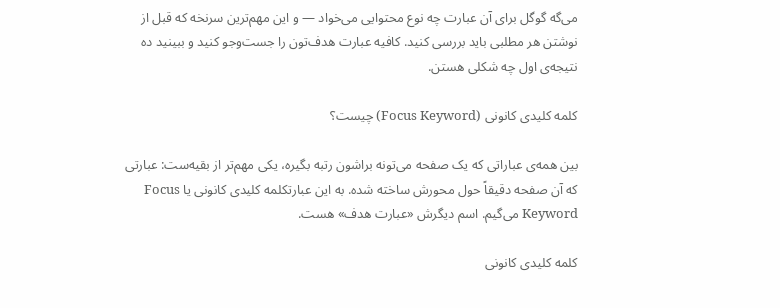می‌گه گوگل برای آن عبارت چه نوع محتوایی می‌خواد — و این مهم‌ترین سرنخه که قبل از نوشتن هر مطلبی باید بررسی کنید. کافیه عبارت هدف‌تون را جست‌وجو کنید و ببینید ده نتیجه‌ی اول چه شکلی هستن.

کلمه کلیدی کانونی (Focus Keyword) چیست؟

بین همه‌ی عباراتی که یک صفحه می‌تونه براشون رتبه بگیره، یکی مهم‌تر از بقیه‌ست: عبارتی که آن صفحه دقیقاً حول محورش ساخته شده. به این عبارتکلمه کلیدی کانونی یا Focus Keyword می‌گیم. اسم دیگرش «عبارت هدف» هست.

کلمه کلیدی کانونی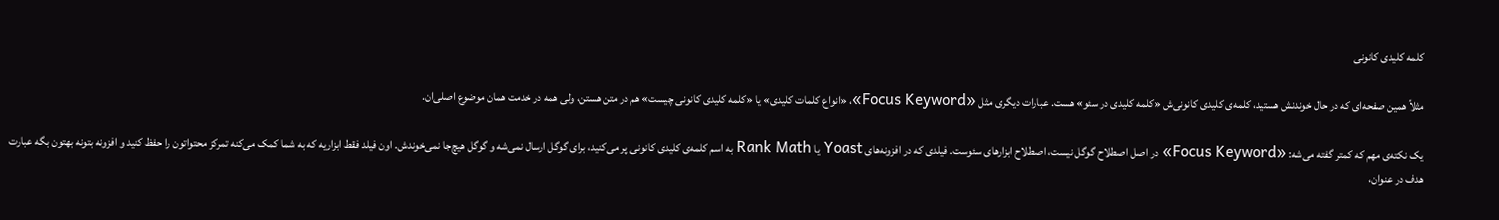کلمه کلیدی کانونی

مثلاً همین صفحه‌ای که در حال خوندنش هستید، کلمه‌ی کلیدی کانونی‌ش «کلمه کلیدی در سئو» هست. عبارات دیگری مثل «Focus Keyword»، «انواع کلمات کلیدی» یا «کلمه کلیدی کانونی چیست» هم در متن هستن، ولی همه در خدمت همان موضوع اصلی‌ان.

یک نکته‌ی مهم که کمتر گفته می‌شه: «Focus Keyword» در اصل اصطلاح گوگل نیست، اصطلاح ابزارهای سئوست. فیلدی که در افزونه‌های Yoast یا Rank Math به اسم کلمه‌ی کلیدی کانونی پر می‌کنید، برای گوگل ارسال نمی‌شه و گوگل هیچ‌جا نمی‌خوندش. اون فیلد فقط ابزاریه که به شما کمک می‌کنه تمرکز محتواتون را حفظ کنید و افزونه بتونه بهتون بگه عبارت هدف در عنوان،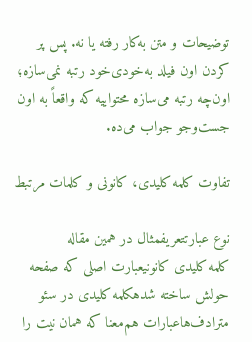توضیحات و متن به‌کار رفته یا نه. پس پر کردن اون فیلد به‌خودی‌خود رتبه نمی‌سازه؛ اون‌چه رتبه می‌سازه محتواییه که واقعاً به اون جست‌وجو جواب می‌ده.

تفاوت کلمه کلیدی، کانونی و کلمات مرتبط

نوع عبارتتعریفمثال در همین مقاله
کلمه کلیدی کانونیعبارت اصلی که صفحه حولش ساخته شدهکلمه کلیدی در سئو
مترادف‌هاعبارات هم‌معنا که همان نیت را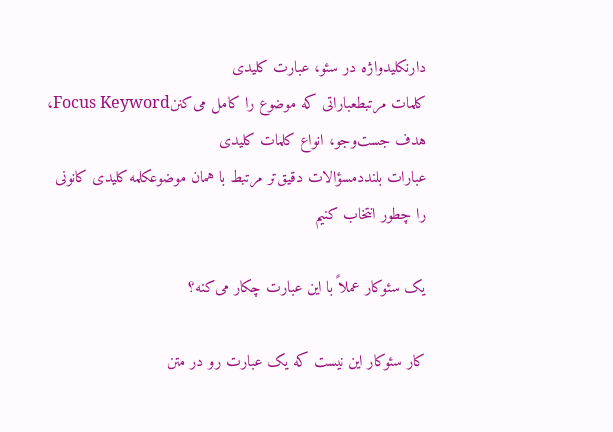دارنکلیدواژه در سئو، عبارت کلیدی
کلمات مرتبطعباراتی که موضوع را کامل می‌کننFocus Keyword، هدف جست‌وجو، انواع کلمات کلیدی
عبارات بلند‌دمسؤالات دقیق‌تر مرتبط با همان موضوعکلمه کلیدی کانونی را چطور انتخاب کنیم

یک سئوکار عملاً با این عبارت چکار می‌کنه؟

کار سئوکار این نیست که یک عبارت رو در متن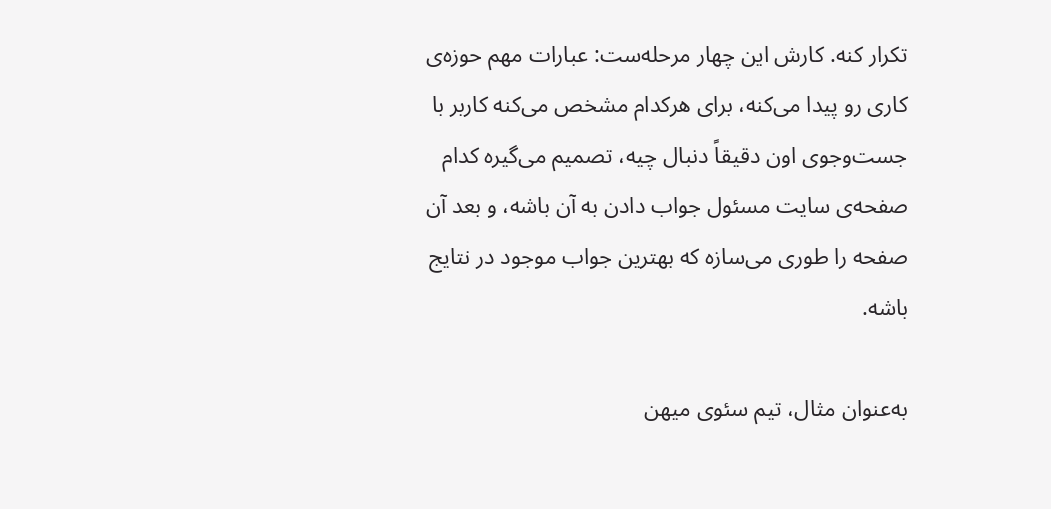تکرار کنه. کارش این چهار مرحله‌ست: عبارات مهم حوزه‌ی کاری رو پیدا می‌کنه، برای هرکدام مشخص می‌کنه کاربر با جست‌وجوی اون دقیقاً دنبال چیه، تصمیم می‌گیره کدام صفحه‌ی سایت مسئول جواب دادن به آن باشه، و بعد آن صفحه را طوری می‌سازه که بهترین جواب موجود در نتایج باشه.

به‌عنوان مثال، تیم سئوی میهن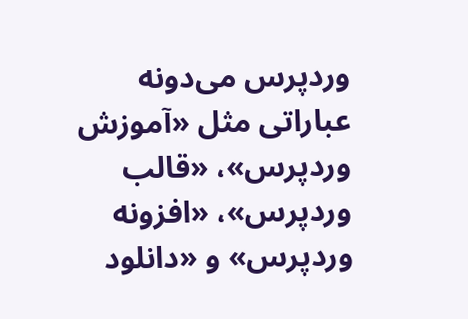وردپرس می‌دونه عباراتی مثل «آموزش وردپرس»، «قالب وردپرس»، «افزونه وردپرس» و «دانلود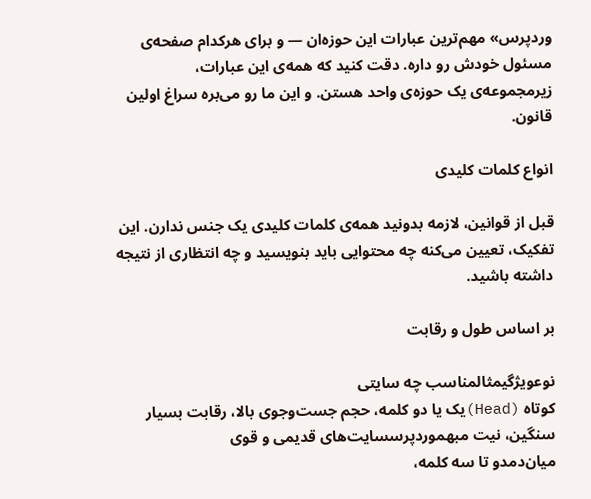وردپرس» مهم‌ترین عبارات این حوزه‌ان — و برای هرکدام صفحه‌ی مسئول خودش رو داره. دقت کنید که همه‌ی این عبارات، زیرمجموعه‌ی یک حوزه‌ی واحد هستن. و این ما رو می‌بره سراغ اولین قانون.

انواع کلمات کلیدی

قبل از قوانین، لازمه بدونید همه‌ی کلمات کلیدی یک جنس ندارن. این تفکیک، تعیین می‌کنه چه محتوایی باید بنویسید و چه انتظاری از نتیجه داشته باشید.

بر اساس طول و رقابت

نوعویژگیمثالمناسب چه سایتی
کوتاه (Head)یک یا دو کلمه، حجم جست‌وجوی بالا، رقابت بسیار سنگین، نیت مبهموردپرسسایت‌های قدیمی و قوی
میان‌دمدو تا سه کلمه،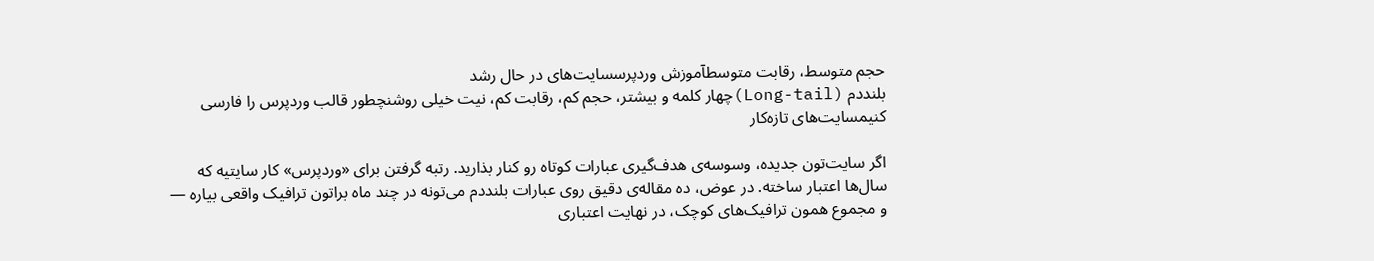حجم متوسط، رقابت متوسطآموزش وردپرسسایت‌های در حال رشد
بلند‌دم (Long-tail)چهار کلمه و بیشتر، حجم کم، رقابت کم، نیت خیلی روشنچطور قالب وردپرس را فارسی کنیمسایت‌های تازه‌کار

اگر سایت‌تون جدیده، وسوسه‌ی هدف‌گیری عبارات کوتاه رو کنار بذارید. رتبه گرفتن برای «وردپرس» کار سایتیه که سال‌ها اعتبار ساخته. در عوض، ده مقاله‌ی دقیق روی عبارات بلند‌دم می‌تونه در چند ماه براتون ترافیک واقعی بیاره — و مجموع همون ترافیک‌های کوچک، در نهایت اعتباری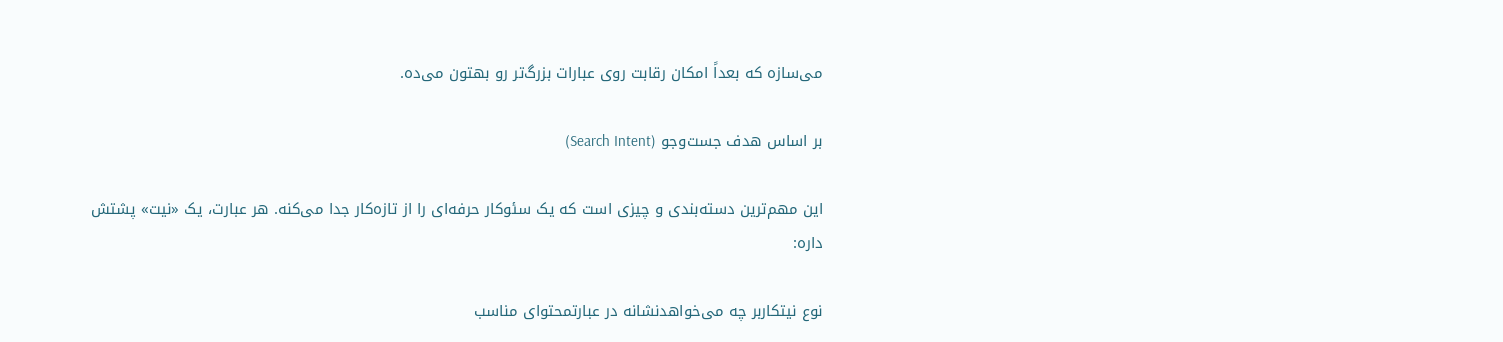می‌سازه که بعداً امکان رقابت روی عبارات بزرگ‌تر رو بهتون می‌ده.

بر اساس هدف جست‌وجو (Search Intent)

این مهم‌ترین دسته‌بندی و چیزی است که یک سئوکار حرفه‌ای را از تازه‌کار جدا می‌کنه. هر عبارت، یک «نیت» پشتش داره:

نوع نیتکاربر چه می‌خواهدنشانه در عبارتمحتوای مناسب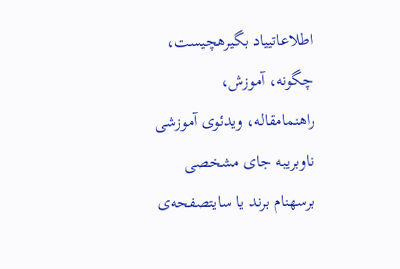اطلاعاتییاد بگیرهچیست، چگونه، آموزش، راهنمامقاله، ویدئوی آموزشی
ناوبریبه جای مشخصی برسهنام برند یا سایتصفحه‌ی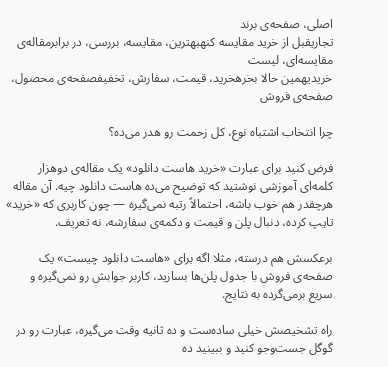اصلی، صفحه‌ی برند
تجاریقبل از خرید مقایسه کنهبهترین، مقایسه، بررسی، در برابرمقاله‌ی مقایسه‌ای، لیست
خریدیهمین حالا بخرهخرید، قیمت، سفارش، تخفیفصفحه‌ی محصول، صفحه‌ی فروش

چرا انتخاب اشتباه نوع، کل زحمت رو هدر می‌ده؟

فرض کنید برای عبارت «خرید هاست دانلود» یک مقاله‌ی دوهزار کلمه‌ای آموزشی نوشتید که توضیح می‌ده هاست دانلود چیه. آن مقاله هرچقدر هم خوب باشه، احتمالاً رتبه نمی‌گیره — چون کاربری که «خرید» تایپ کرده، دنبال پلن و قیمت و دکمه‌ی سفارشه، نه تعریف.

برعکسش هم درسته، مثلا اگه برای «هاست دانلود چیست» یک صفحه‌ی فروش با جدول پلن‌ها بسازید، کاربر جوابش رو نمی‌گیره و سریع برمی‌گرده به نتایج.

راه تشخیصش خیلی ساده‌ست و ده ثانیه وقت می‌گیره، عبارت رو در گوگل جست‌وجو کنید و ببینید ده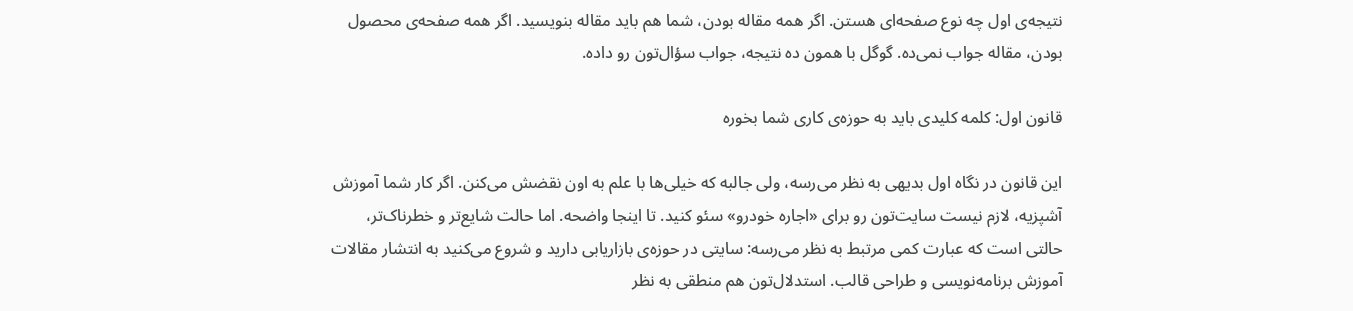نتیجه‌ی اول چه نوع صفحه‌ای هستن. اگر همه مقاله بودن، شما هم باید مقاله بنویسید. اگر همه صفحه‌ی محصول بودن، مقاله جواب نمی‌ده. گوگل با همون ده نتیجه، جواب سؤال‌تون رو داده.

قانون اول: کلمه کلیدی باید به حوزه‌ی کاری شما بخوره

این قانون در نگاه اول بدیهی به نظر می‌رسه، ولی جالبه که خیلی‌ها با علم به اون نقضش می‌کنن. اگر کار شما آموزش آشپزیه، لازم نیست سایت‌تون رو برای «اجاره خودرو» سئو کنید. تا اینجا واضحه. اما حالت شایع‌تر و خطرناک‌تر، حالتی است که عبارت کمی مرتبط به نظر می‌رسه: سایتی در حوزه‌ی بازاریابی دارید و شروع می‌کنید به انتشار مقالات آموزش برنامه‌نویسی و طراحی قالب. استدلال‌تون هم منطقی به نظر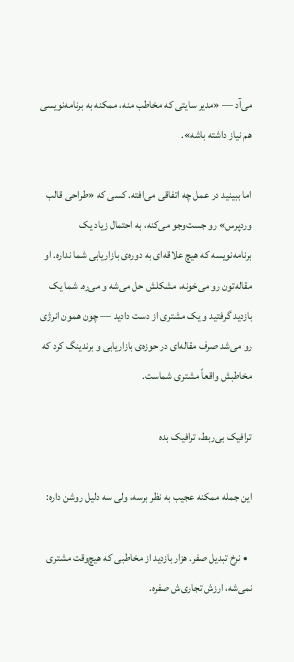می‌آد — «مدیر سایتی که مخاطب منه، ممکنه به برنامه‌نویسی هم نیاز داشته باشه».

اما ببینید در عمل چه اتفاقی می‌افته. کسی که «طراحی قالب وردپرس» رو جست‌وجو می‌کنه، به احتمال زیاد یک برنامه‌نویسه که هیچ علاقه‌ای به دوره‌ی بازاریابی شما نداره. او مقاله‌تون رو می‌خونه، مشکلش حل می‌شه و می‌ره. شما یک بازدید گرفتید و یک مشتری از دست دادید — چون همون انرژی رو می‌شد صرف مقاله‌ای در حوزه‌ی بازاریابی و برندینگ کرد که مخاطبش واقعاً مشتری شماست.

ترافیک بی‌ربط، ترافیک بده

این جمله ممکنه عجیب به نظر برسه، ولی سه دلیل روشن داره:

  • نرخ تبدیل صفر. هزار بازدید از مخاطبی که هیچ‌وقت مشتری نمی‌شه، ارزش تجاری‌ش صفره.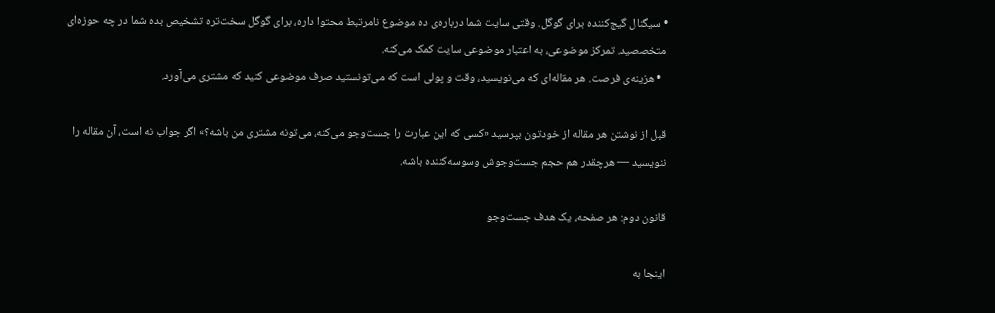• سیگنال گیج‌کننده برای گوگل. وقتی سایت شما درباره‌ی ده موضوع نامرتبط محتوا داره، برای گوگل سخت‌تره تشخیص بده شما در چه حوزه‌ای متخصصید. تمرکز موضوعی، به اعتبار موضوعی سایت کمک می‌کنه.
  • هزینه‌ی فرصت. هر مقاله‌ای که می‌نویسید، وقت و پولی است که می‌تونستید صرف موضوعی کنید که مشتری می‌آورد.

قبل از نوشتن هر مقاله از خودتون بپرسید «کسی که این عبارت را جست‌وجو می‌کنه، می‌تونه مشتری من باشه؟» اگر جواب نه است، آن مقاله را ننویسید — هرچقدر هم حجم جست‌وجوش وسوسه‌کننده باشه.

قانون دوم: هر صفحه، یک هدف جست‌وجو

اینجا به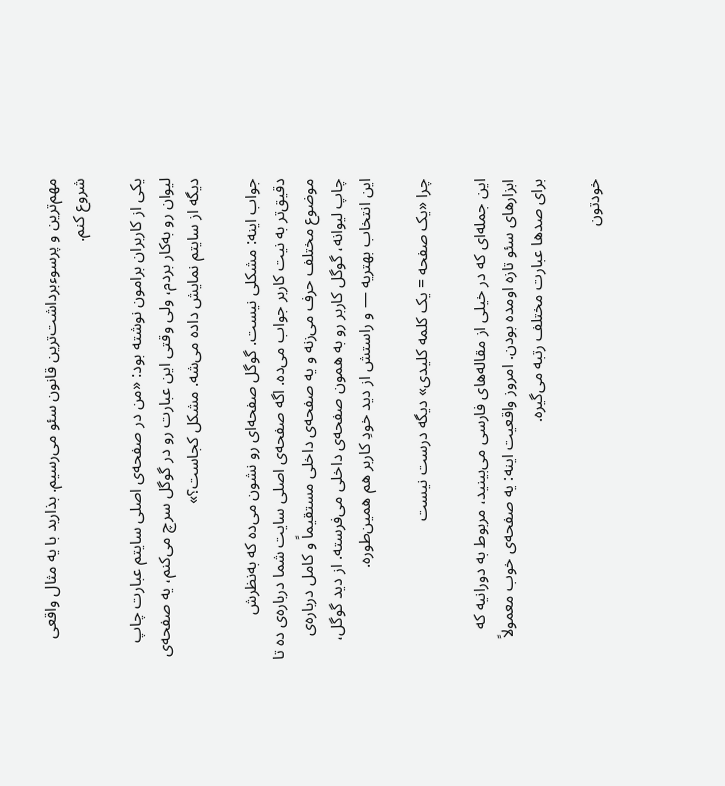مهم‌ترین و پرسوءبرداشت‌ترین قانون سئو می‌رسیم. بذارید با یه مثال واقعی شروع کنم.

یکی از کاربران برامون نوشته بود: «من در صفحه‌ی اصلی سایتم عبارت چاپ لیوان رو به‌کار بردم، ولی وقتی این عبارت رو در گوگل سرچ می‌کنم، یه صفحه‌ی دیگه از سایتم نمایش داده می‌شه. مشکل کجاست؟»

جواب اینه: مشکلی نیست. گوگل صفحه‌ای رو نشون می‌ده که به‌نظرش دقیق‌تر به نیت کاربر جواب می‌ده. اگه صفحه‌ی اصلی سایت شما درباره‌ی ده تا موضوع مختلف حرف می‌زنه و یه صفحه‌ی داخلی مستقیماً و کامل درباره‌ی چاپ لیوانه، گوگل کاربر رو به همون صفحه‌ی داخلی می‌فرسته. از دید گوگل، این انتخاب بهتریه — و راستش از دید خودِ کاربر هم همین‌طوره.

چرا «یک صفحه = یک کلمه کلیدی» دیگه درست نیست

این جمله‌ای که در خیلی از مقاله‌های فارسی می‌بینید، مربوط به دورانیه که ابزارهای سئو تازه اومده بودن. امروز واقعیت اینه: یه صفحه‌ی خوب معمولاً برای صدها عبارت مختلف رتبه می‌گیره.

خودتون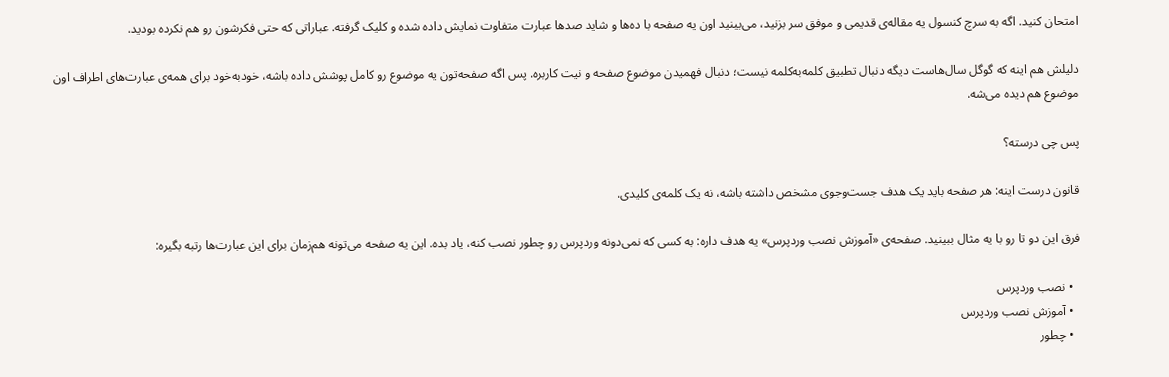امتحان کنید. اگه به سرچ کنسول یه مقاله‌ی قدیمی و موفق سر بزنید، می‌بینید اون یه صفحه با ده‌ها و شاید صدها عبارت متفاوت نمایش داده شده و کلیک گرفته. عباراتی که حتی فکرشون رو هم نکرده بودید.

دلیلش هم اینه که گوگل سال‌هاست دیگه دنبال تطبیق کلمه‌به‌کلمه نیست؛ دنبال فهمیدن موضوع صفحه و نیت کاربره. پس اگه صفحه‌تون یه موضوع رو کامل پوشش داده باشه، خودبه‌خود برای همه‌ی عبارت‌های اطراف اون موضوع هم دیده می‌شه.

پس چی درسته؟

قانون درست اینه: هر صفحه باید یک هدف جست‌وجوی مشخص داشته باشه، نه یک کلمه‌ی کلیدی.

فرق این دو تا رو با یه مثال ببینید. صفحه‌ی «آموزش نصب وردپرس» یه هدف داره: به کسی که نمی‌دونه وردپرس رو چطور نصب کنه، یاد بده. این یه صفحه می‌تونه هم‌زمان برای این عبارت‌ها رتبه بگیره:

  • نصب وردپرس
  • آموزش نصب وردپرس
  • چطور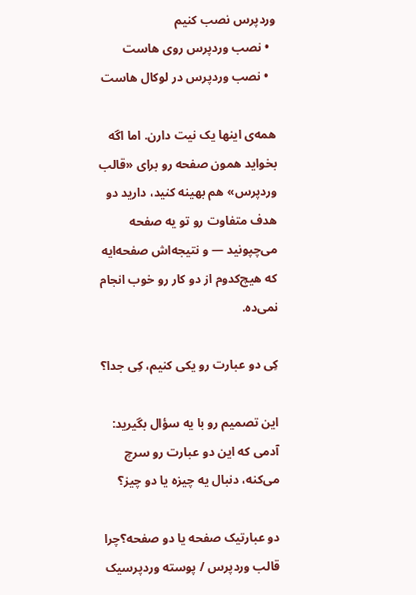وردپرس نصب کنیم
  • نصب وردپرس روی هاست
  • نصب وردپرس در لوکال هاست

همه‌ی اینها یک نیت دارن. اما اگه بخواید همون صفحه رو برای «قالب وردپرس» هم بهینه کنید، دارید دو هدف متفاوت رو تو یه صفحه می‌چپونید — و نتیجه‌اش صفحه‌ایه که هیچ‌کدوم از دو کار رو خوب انجام نمی‌ده.

کِی دو عبارت رو یکی کنیم، کِی جدا؟

این تصمیم رو با یه سؤال بگیرید: آدمی که این دو عبارت رو سرچ می‌کنه، دنبال یه چیزه یا دو چیز؟

دو عبارتیک صفحه یا دو صفحه؟چرا
قالب وردپرس / پوسته وردپرسیک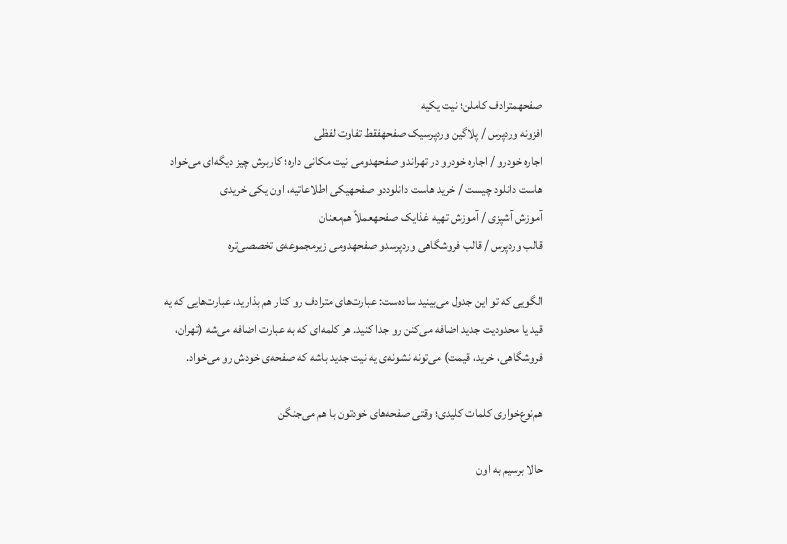صفحهمترادف کاملن؛ نیت یکیه
افزونه وردپرس / پلاگین وردپرسیک صفحهفقط تفاوت لفظی
اجاره خودرو / اجاره خودرو در تهراندو صفحهدومی نیت مکانی داره؛ کاربرش چیز دیگه‌ای می‌خواد
هاست دانلود چیست / خرید هاست دانلوددو صفحهیکی اطلاعاتیه، اون یکی خریدی
آموزش آشپزی / آموزش تهیه غذایک صفحهعملاً هم‌معنان
قالب وردپرس / قالب فروشگاهی وردپرسدو صفحهدومی زیرمجموعه‌ی تخصصی‌تره

الگویی که تو این جدول می‌بینید ساده‌ست: عبارت‌های مترادف رو کنار هم بذارید، عبارت‌هایی که یه قید یا محدودیت جدید اضافه می‌کنن رو جدا کنید. هر کلمه‌ای که به عبارت اضافه می‌شه (تهران، فروشگاهی، خرید، قیمت) می‌تونه نشونه‌ی یه نیت جدید باشه که صفحه‌ی خودش رو می‌خواد.

هم‌نوع‌خواری کلمات کلیدی؛ وقتی صفحه‌های خودتون با هم می‌جنگن

حالا برسیم به اون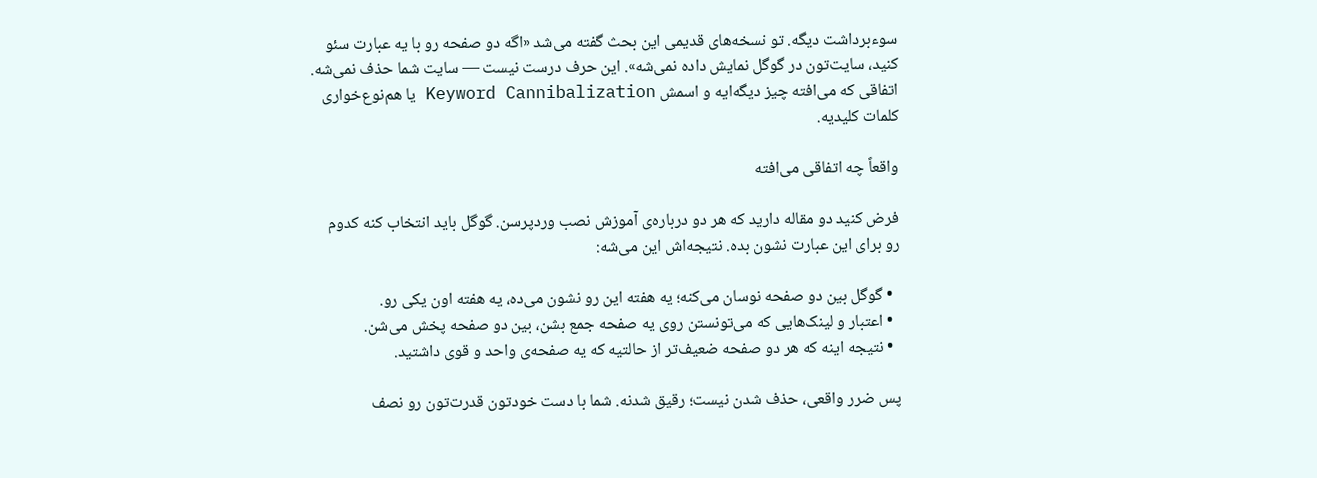سوءبرداشت دیگه. تو نسخه‌های قدیمی این بحث گفته می‌شد «اگه دو صفحه رو با یه عبارت سئو کنید، سایت‌تون در گوگل نمایش داده نمی‌شه». این حرف درست نیست — سایت شما حذف نمی‌شه. اتفاقی که می‌افته چیز دیگه‌ایه و اسمش Keyword Cannibalization یا هم‌نوع‌خواری کلمات کلیدیه.

واقعاً چه اتفاقی می‌افته

فرض کنید دو مقاله دارید که هر دو درباره‌ی آموزش نصب وردپرسن. گوگل باید انتخاب کنه کدوم رو برای این عبارت نشون بده. نتیجه‌اش این می‌شه:

  • گوگل بین دو صفحه نوسان می‌کنه؛ یه هفته این رو نشون می‌ده، یه هفته اون یکی رو.
  • اعتبار و لینک‌هایی که می‌تونستن روی یه صفحه جمع بشن، بین دو صفحه پخش می‌شن.
  • نتیجه اینه که هر دو صفحه ضعیف‌تر از حالتیه که یه صفحه‌ی واحد و قوی داشتید.

پس ضرر واقعی، حذف شدن نیست؛ رقیق شدنه. شما با دست خودتون قدرت‌تون رو نصف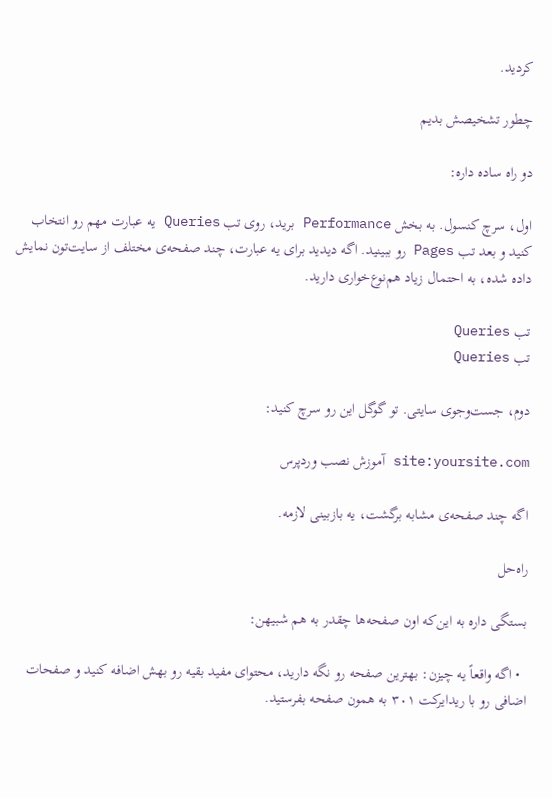کردید.

چطور تشخیصش بدیم

دو راه ساده داره:

اول، سرچ کنسول. به بخش Performance برید، روی تب Queries یه عبارت مهم رو انتخاب کنید و بعد تب Pages رو ببینید. اگه دیدید برای یه عبارت، چند صفحه‌ی مختلف از سایت‌تون نمایش داده شده، به احتمال زیاد هم‌نوع‌خواری دارید.

تب Queries
تب Queries

دوم، جست‌وجوی سایتی. تو گوگل این رو سرچ کنید:

site:yoursite.com آموزش نصب وردپرس

اگه چند صفحه‌ی مشابه برگشت، یه بازبینی لازمه.

راه‌حل

بستگی داره به این‌که اون صفحه‌ها چقدر به هم شبیهن:

  • اگه واقعاً یه چیزن: بهترین صفحه رو نگه دارید، محتوای مفید بقیه رو بهش اضافه کنید و صفحات اضافی رو با ریدایرکت ۳۰۱ به همون صفحه بفرستید.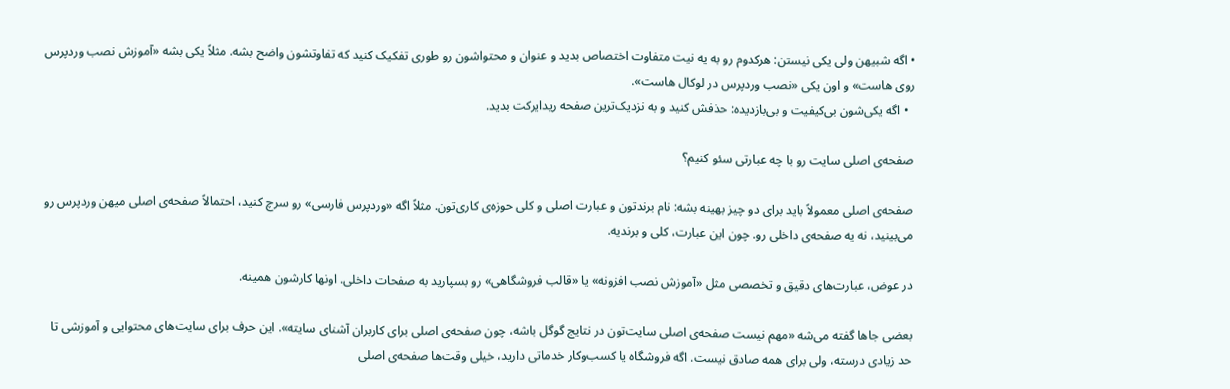• اگه شبیهن ولی یکی نیستن: هرکدوم رو به یه نیت متفاوت اختصاص بدید و عنوان و محتواشون رو طوری تفکیک کنید که تفاوتشون واضح بشه. مثلاً یکی بشه «آموزش نصب وردپرس روی هاست» و اون یکی «نصب وردپرس در لوکال هاست».
  • اگه یکی‌شون بی‌کیفیت و بی‌بازدیده: حذفش کنید و به نزدیک‌ترین صفحه ریدایرکت بدید.

صفحه‌ی اصلی سایت رو با چه عبارتی سئو کنیم؟

صفحه‌ی اصلی معمولاً باید برای دو چیز بهینه بشه: نام برندتون و عبارت اصلی و کلی حوزه‌ی کاری‌تون. مثلاً اگه «وردپرس فارسی» رو سرچ کنید، احتمالاً صفحه‌ی اصلی میهن وردپرس رو می‌بینید، نه یه صفحه‌ی داخلی رو. چون این عبارت، کلی و برندیه.

در عوض، عبارت‌های دقیق و تخصصی مثل «آموزش نصب افزونه» یا «قالب فروشگاهی» رو بسپارید به صفحات داخلی. اونها کارشون همینه.

بعضی جاها گفته می‌شه «مهم نیست صفحه‌ی اصلی سایت‌تون در نتایج گوگل باشه، چون صفحه‌ی اصلی برای کاربران آشنای سایته». این حرف برای سایت‌های محتوایی و آموزشی تا حد زیادی درسته، ولی برای همه صادق نیست. اگه فروشگاه یا کسب‌وکار خدماتی دارید، خیلی وقت‌ها صفحه‌ی اصلی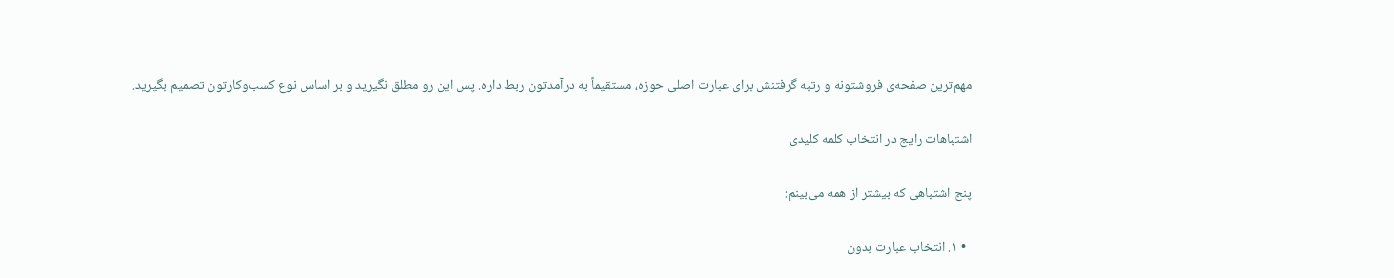مهم‌ترین صفحه‌ی فروشتونه و رتبه گرفتنش برای عبارت اصلی حوزه، مستقیماً به درآمدتون ربط داره. پس این رو مطلق نگیرید و بر اساس نوع کسب‌وکارتون تصمیم بگیرید.

اشتباهات رایج در انتخاب کلمه کلیدی

پنج اشتباهی که بیشتر از همه می‌بینم:

  • ۱. انتخاب عبارت بدون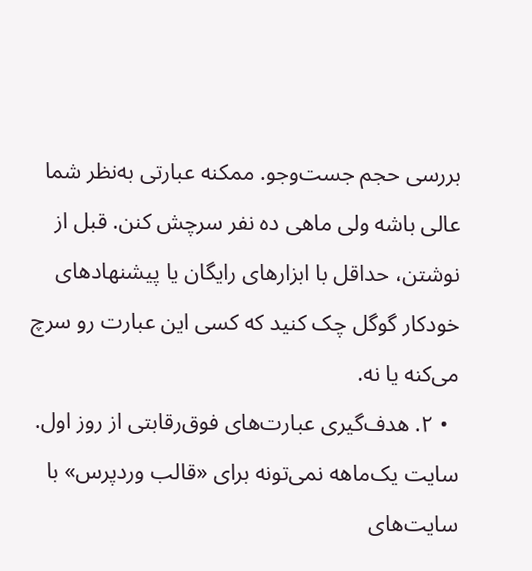بررسی حجم جست‌وجو. ممکنه عبارتی به‌نظر شما عالی باشه ولی ماهی ده نفر سرچش کنن. قبل از نوشتن، حداقل با ابزارهای رایگان یا پیشنهادهای خودکار گوگل چک کنید که کسی این عبارت رو سرچ می‌کنه یا نه.
  • ۲. هدف‌گیری عبارت‌های فوق‌رقابتی از روز اول. سایت یک‌ماهه نمی‌تونه برای «قالب وردپرس» با سایت‌های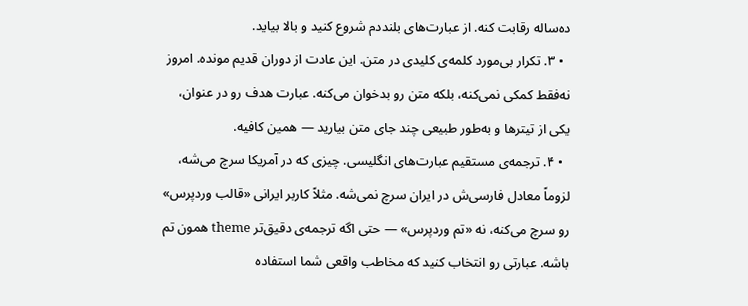ده‌ساله رقابت کنه. از عبارت‌های بلند‌دم شروع کنید و بالا بیاید.
  • ۳. تکرار بی‌مورد کلمه‌ی کلیدی در متن. این عادت از دوران قدیم مونده. امروز نه‌فقط کمکی نمی‌کنه، بلکه متن رو بدخوان می‌کنه. عبارت هدف رو در عنوان، یکی از تیترها و به‌طور طبیعی چند جای متن بیارید — همین کافیه.
  • ۴. ترجمه‌ی مستقیم عبارت‌های انگلیسی. چیزی که در آمریکا سرچ می‌شه، لزوماً معادل فارسی‌ش در ایران سرچ نمی‌شه. مثلاً کاربر ایرانی «قالب وردپرس» رو سرچ می‌کنه، نه «تم وردپرس» — حتی اگه ترجمه‌ی دقیق‌تر theme همون تم باشه. عبارتی رو انتخاب کنید که مخاطب واقعی شما استفاده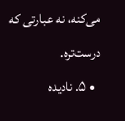می‌کنه، نه عبارتی که درست‌تره.
  • ۵. نادیده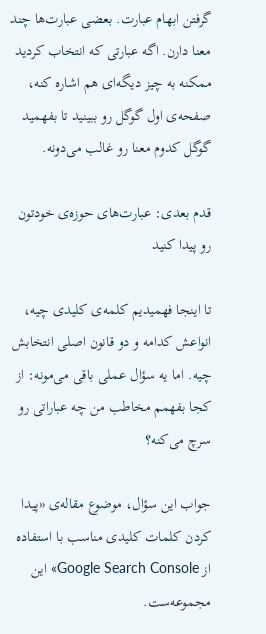گرفتن ابهام عبارت. بعضی عبارت‌ها چند معنا دارن. اگه عبارتی که انتخاب کردید ممکنه به چیز دیگه‌ای هم اشاره کنه، صفحه‌ی اول گوگل رو ببینید تا بفهمید گوگل کدوم معنا رو غالب می‌دونه.

قدم بعدی: عبارت‌های حوزه‌ی خودتون رو پیدا کنید

تا اینجا فهمیدیم کلمه‌ی کلیدی چیه، انواعش کدامه و دو قانون اصلی انتخابش چیه. اما یه سؤال عملی باقی می‌مونه: از کجا بفهمم مخاطب من چه عباراتی رو سرچ می‌کنه؟

جواب این سؤال، موضوع مقاله‌ی «پیدا کردن کلمات کلیدی مناسب با استفاده از Google Search Console» این مجموعه‌ست.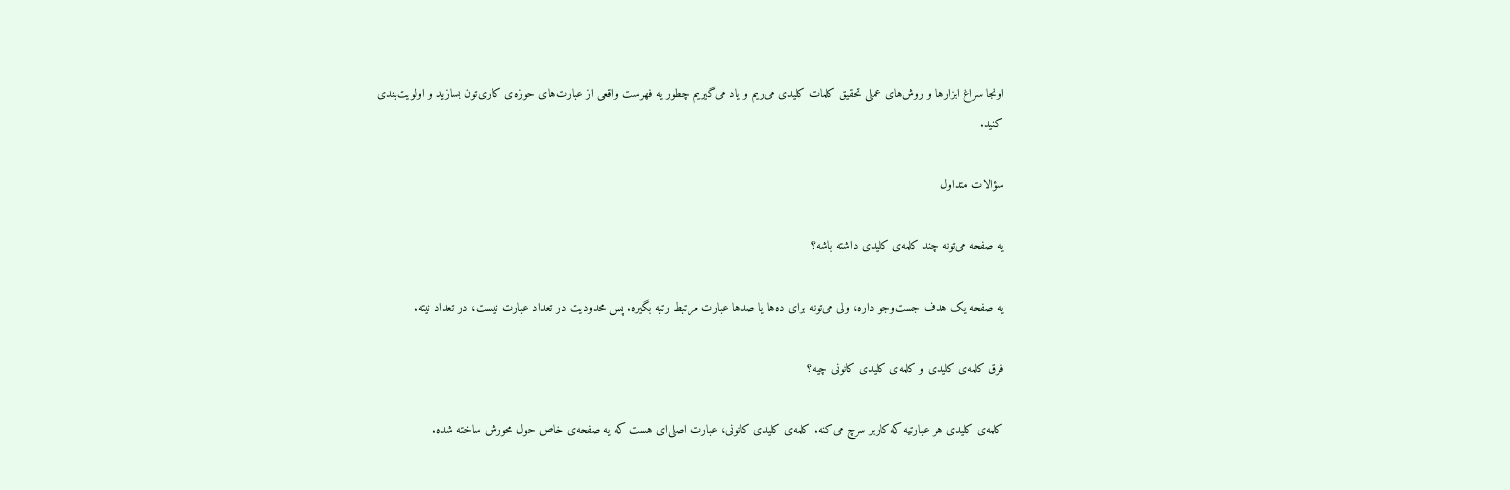اونجا سراغ ابزارها و روش‌های عملی تحقیق کلمات کلیدی می‌ریم و یاد می‌گیریم چطور یه فهرست واقعی از عبارت‌های حوزه‌ی کاری‌تون بسازید و اولویت‌بندی کنید.

سؤالات متداول

یه صفحه می‌تونه چند کلمه‌ی کلیدی داشته باشه؟

یه صفحه یک هدف جست‌وجو داره، ولی می‌تونه برای ده‌ها یا صدها عبارت مرتبط رتبه بگیره. پس محدودیت در تعداد عبارت نیست، در تعداد نیته.

فرق کلمه‌ی کلیدی و کلمه‌ی کلیدی کانونی چیه؟

کلمه‌ی کلیدی هر عبارتیه که کاربر سرچ می‌کنه. کلمه‌ی کلیدی کانونی، عبارت اصلی‌ای هست که یه صفحه‌ی خاص حول محورش ساخته شده.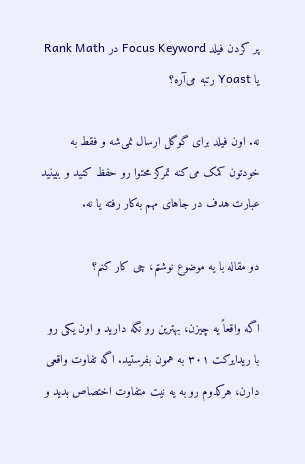پر کردن فیلد Focus Keyword در Rank Math یا Yoast رتبه می‌آره؟

نه. اون فیلد برای گوگل ارسال نمی‌شه و فقط به خودتون کمک می‌کنه تمرکز محتوا رو حفظ کنید و ببینید عبارت هدف در جاهای مهم به‌کار رفته یا نه.

دو مقاله با یه موضوع نوشتم، چی کار کنم؟

اگه واقعاً یه چیزن، بهترین رو نگه دارید و اون یکی رو با ریدایرکت ۳۰۱ به همون بفرستید. اگه تفاوت واقعی دارن، هرکدوم رو به یه نیت متفاوت اختصاص بدید و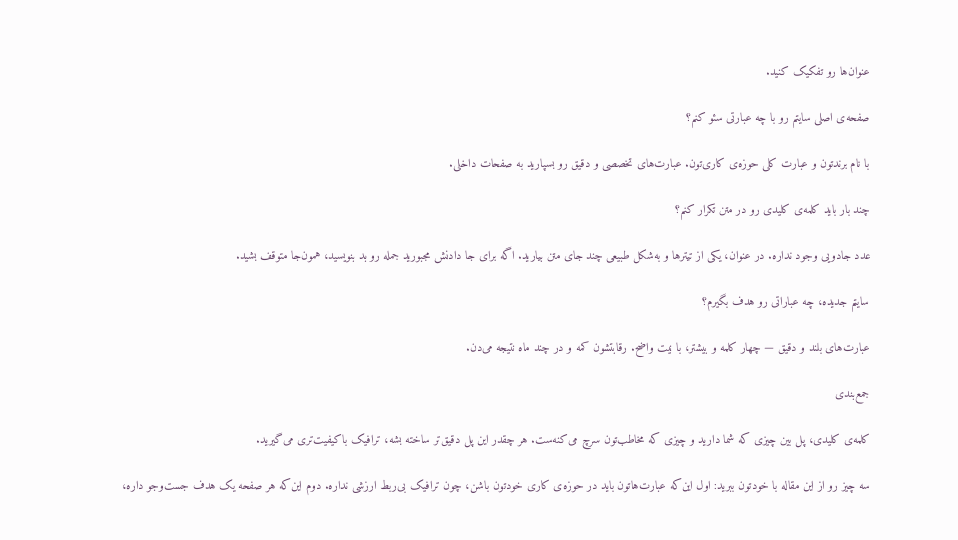عنوان‌ها رو تفکیک کنید.

صفحه‌ی اصلی سایتم رو با چه عبارتی سئو کنم؟

با نام برندتون و عبارت کلی حوزه‌ی کاری‌تون. عبارت‌های تخصصی و دقیق رو بسپارید به صفحات داخلی.

چند بار باید کلمه‌ی کلیدی رو در متن تکرار کنم؟

عدد جادویی وجود نداره. در عنوان، یکی از تیترها و به‌شکل طبیعی چند جای متن بیارید. اگه برای جا دادنش مجبورید جمله رو بد بنویسید، همون‌جا متوقف بشید.

سایتم جدیده، چه عباراتی رو هدف بگیرم؟

عبارت‌های بلند‌ و دقیق — چهار کلمه و بیشتر، با نیت واضح. رقابتشون کمه و در چند ماه نتیجه می‌دن.

جمع‌بندی

کلمه‌ی کلیدی، پل بین چیزی که شما دارید و چیزی که مخاطب‌تون سرچ می‌کنه‌ست. هر چقدر این پل دقیق‌تر ساخته بشه، ترافیک باکیفیت‌تری می‌گیرید.

سه چیز رو از این مقاله با خودتون ببرید: اول این‌که عبارت‌هاتون باید در حوزه‌ی کاری خودتون باشن، چون ترافیک بی‌ربط ارزشی نداره. دوم این‌که هر صفحه یک هدف جست‌وجو داره،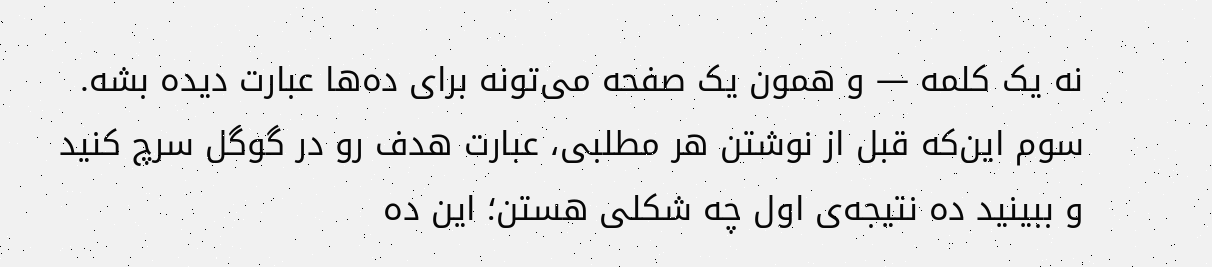نه یک کلمه — و همون یک صفحه می‌تونه برای ده‌ها عبارت دیده بشه. سوم این‌که قبل از نوشتن هر مطلبی، عبارت هدف رو در گوگل سرچ کنید و ببینید ده نتیجه‌ی اول چه شکلی هستن؛ این ده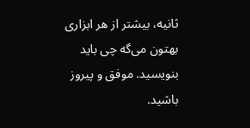ثانیه، بیشتر از هر ابزاری بهتون می‌گه چی باید بنویسید. موفق و پیروز باشید.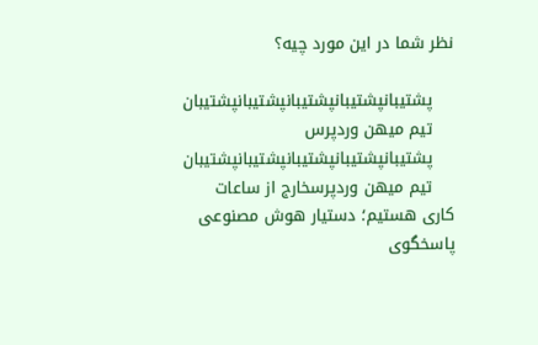نظر شما در این مورد چیه؟

    پشتیبانپشتیبانپشتیبانپشتیبانپشتیبان
    تیم میهن وردپرس
    پشتیبانپشتیبانپشتیبانپشتیبانپشتیبان
    تیم میهن وردپرسخارج از ساعات کاری هستیم؛ دستیار هوش مصنوعی پاسخگوی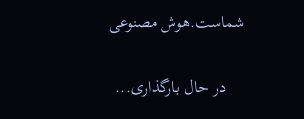شماست.هوش مصنوعی

    در حال بارگذاری...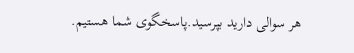هر سوالی دارید بپرسید.پاسخگوی شما هستیم.